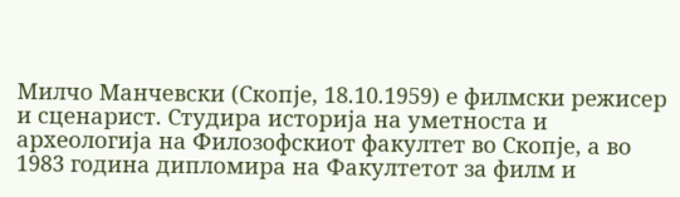Милчо Манчевски (Скопје, 18.10.1959) е филмски режисер и сценарист. Студира историја на уметноста и археологија на Филозофскиот факултет во Скопје, а во 1983 година дипломира на Факултетот за филм и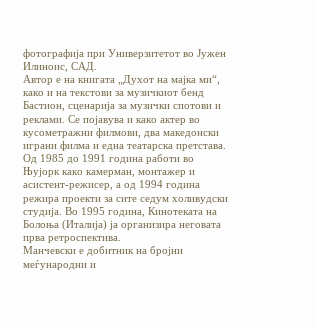фотографија при Универзитетот во Јужен Илиноис, САД.
Автор е на книгата „Духот на мајка ми“, како и на текстови за музичкиот бенд Бастион, сценарија за музички спотови и реклами. Се појавува и како актер во кусометражни филмови, два македонски играни филма и една театарска претстава.
Од 1985 до 1991 година работи во Њујорк како камерман, монтажер и асистент-режисер, а од 1994 година режира проекти за сите седум холивудски студија. Во 1995 година, Кинотеката на Болоња (Италија) ја организира неговата прва ретроспектива.
Манчевски е добитник на бројни меѓународни и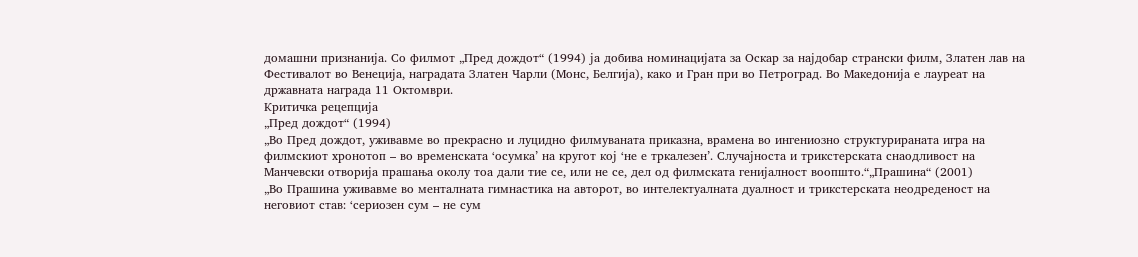домашни признанија. Со филмот „Пред дождот“ (1994) ја добива номинацијата за Оскар за најдобар странски филм, Златен лав на Фестивалот во Венеција, наградата Златен Чарли (Монс, Белгија), како и Гран при во Петроград. Во Македонија е лауреат на државната награда 11 Октомври.
Критичка рецепција
„Пред дождот“ (1994)
„Во Пред дождот, уживавме во прекрасно и луцидно филмуваната приказна, врамена во ингениозно структурираната игра на филмскиот хронотоп – во временската ‘осумка’ на кругот кој ‘не е тркалезен’. Случајноста и трикстерската снаодливост на Манчевски отворија прашања околу тоа дали тие се, или не се, дел од филмската генијалност воопшто.“„Прашина“ (2001)
„Во Прашина уживавме во менталната гимнастика на авторот, во интелектуалната дуалност и трикстерската неодреденост на неговиот став: ‘сериозен сум – не сум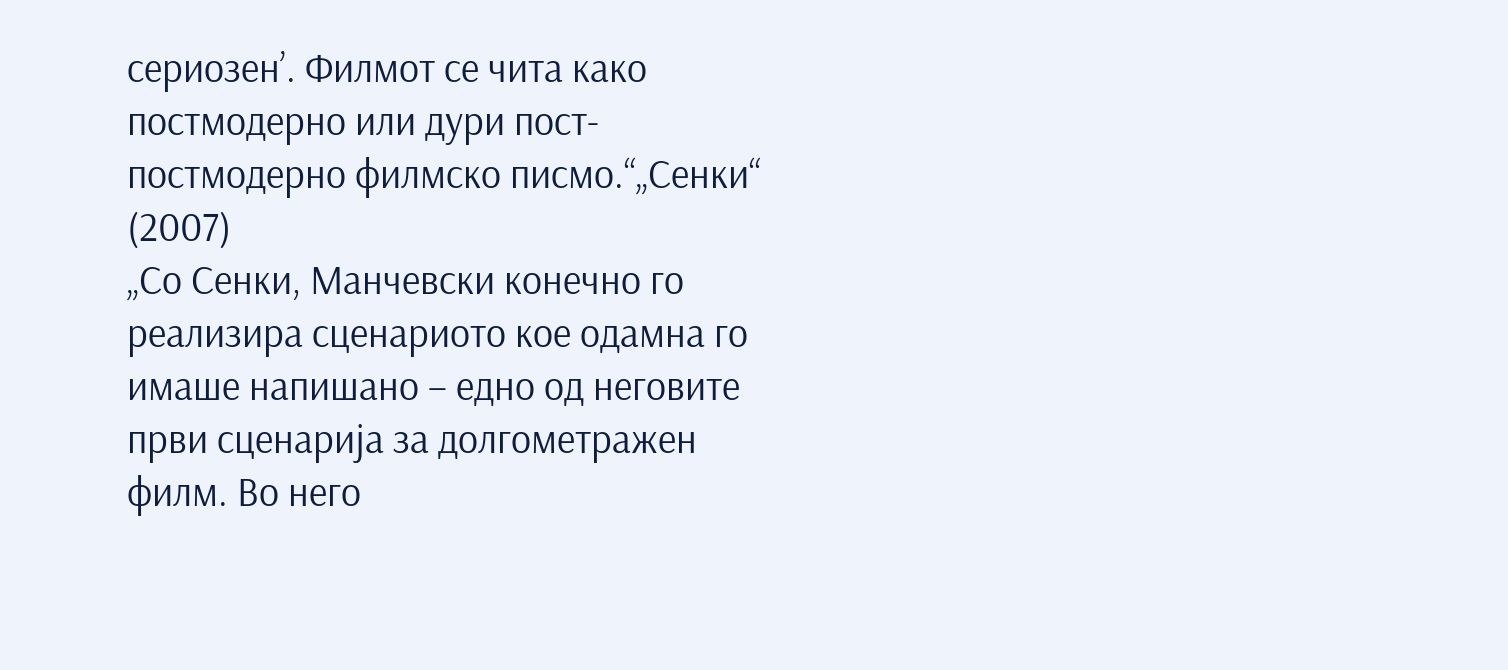сериозен’. Филмот се чита како постмодерно или дури пост-постмодерно филмско писмо.“„Сенки“ (2007)
„Со Сенки, Манчевски конечно го реализира сценариото кое одамна го имаше напишано – едно од неговите први сценарија за долгометражен филм. Во него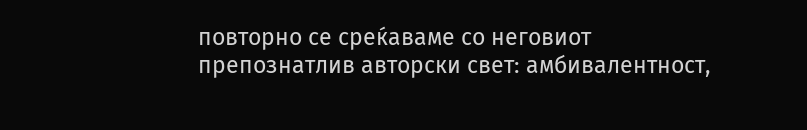повторно се среќаваме со неговиот препознатлив авторски свет: амбивалентност,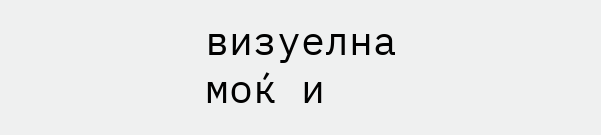визуелна моќ и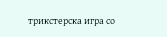трикстерска игра со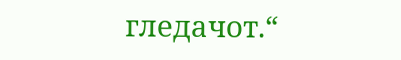гледачот.“